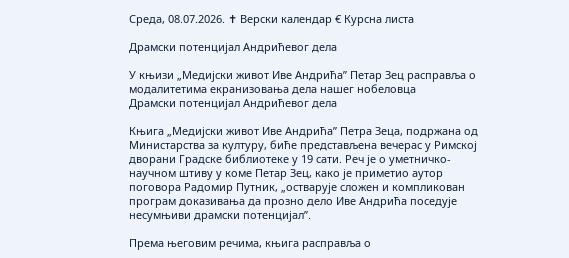Среда, 08.07.2026. ✝ Верски календар € Курсна листа

Драмски потенцијал Андрићевог дела

У књизи „Медијски живот Иве Андрића” Петар Зец расправља о модалитетима екранизовања дела нашег нобеловца
Драмски потенцијал Андрићевог дела

Књига „Медијски живот Иве Андрића” Петра Зеца, подржана од Министарства за културу, биће представљена вечерас у Римској дворани Градске библиотеке у 19 сати. Реч је о уметничко-научном штиву у коме Петар Зец, како је приметио аутор поговора Радомир Путник, „остварује сложен и компликован програм доказивања да прозно дело Иве Андрића поседује несумњиви драмски потенцијал”.

Према његовим речима, књига расправља о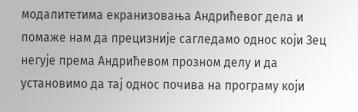модалитетима екранизовања Андрићевог дела и помаже нам да прецизније сагледамо однос који Зец негује према Андрићевом прозном делу и да установимо да тај однос почива на програму који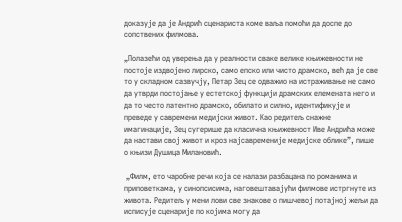доказује да је Андрић сценариста коме ваља помоћи да доспе до сопствених филмова.

„Полазећи од уверења да у реалности сваке велике књижевности не постоје издвојено лирско, само епско или чисто драмско, већ да је све то у складном сазвучју, Петар Зец се одважио на истраживање не само да утврди постојање у естетској функцији драмских елемената него и да то често латентно драмско, обилато и силно, идентификује и преведе у савремени медијски живот. Као редитељ снажне имагинације, Зец сугерише да класична књижевност Иве Андрића може да настави свој живот и кроз најсавременије медијске облике”, пише о књизи Душица Милановић.

 „Филм, ето чаробне речи која се налази разбацана по романима и приповеткама, у синопсисима, наговештавајући филмове истргнуте из живота. Редитељ у мени лови све знакове о пишчевој потајној жељи да исписује сценарије по којима могу да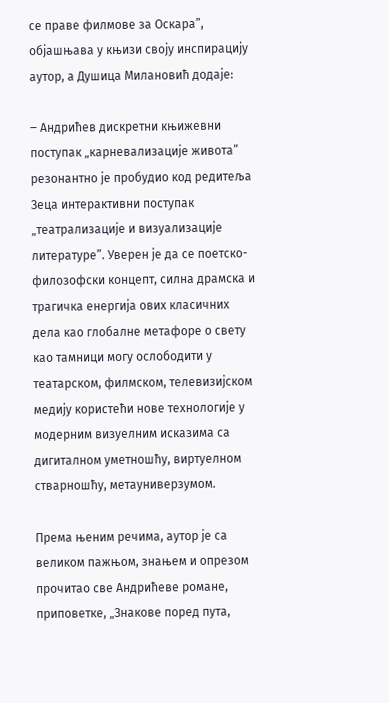се праве филмове за Оскара”, објашњава у књизи своју инспирацију аутор, а Душица Милановић додаје:

‒ Андрићев дискретни књижевни поступак „карневализације живота” резонантно је пробудио код редитеља Зеца интерактивни поступак „театрализације и визуализације литературе”. Уверен је да се поетско-филозофски концепт, силна драмска и трагичка енергија ових класичних дела као глобалне метафоре о свету као тамници могу ослободити у театарском, филмском, телевизијском медију користећи нове технологије у модерним визуелним исказима са дигиталном уметношћу, виртуелном стварношћу, метауниверзумом.

Према њеним речима, аутор је са великом пажњом, знањем и опрезом прочитао све Андрићеве романе, приповетке, „Знакове поред пута,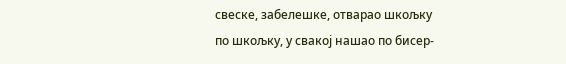свеске, забелешке, отварао шкољку по шкољку, у свакој нашао по бисер-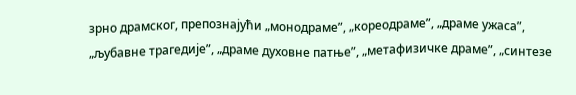зрно драмског, препознајући „монодраме”, „кореодраме”, „драме ужаса”, „љубавне трагедије”, „драме духовне патње”, „метафизичке драме”, „синтезе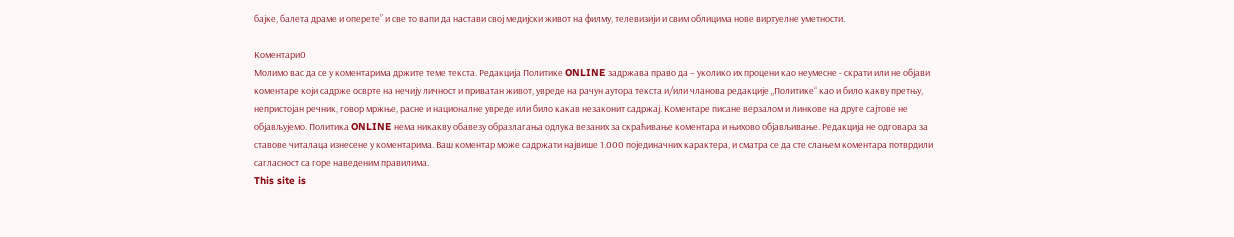бајке, балета драме и оперете” и све то вапи да настави свој медијски живот на филму, телевизији и свим облицима нове виртуелне уметности.

Коментари0
Молимо вас да се у коментарима држите теме текста. Редакција Политике ONLINE задржава право да – уколико их процени као неумесне - скрати или не објави коментаре који садрже осврте на нечију личност и приватан живот, увреде на рачун аутора текста и/или чланова редакције „Политике“ као и било какву претњу, непристојан речник, говор мржње, расне и националне увреде или било какав незаконит садржај. Коментаре писане верзалом и линкове на друге сајтове не објављујемо. Политика ONLINE нема никакву обавезу образлагања одлука везаних за скраћивање коментара и њихово објављивање. Редакција не одговара за ставове читалаца изнесене у коментарима. Ваш коментар може садржати највише 1.000 појединачних карактера, и сматра се да сте слањем коментара потврдили сагласност са горе наведеним правилима.
This site is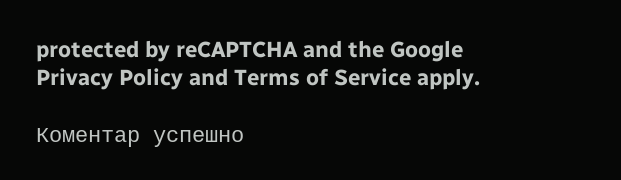protected by reCAPTCHA and the Google Privacy Policy and Terms of Service apply.

Комeнтар успeшно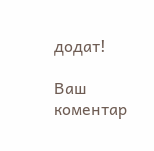додат!

Ваш комeнтар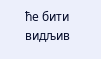ћe бити видљив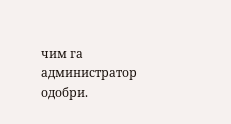чим га администратор одобри.